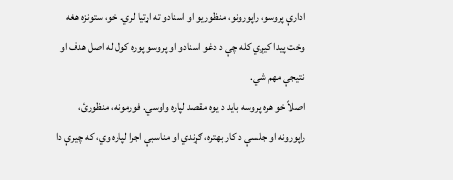ادارې پروسو، راپورونو، منظوريو او اسنادو ته اړتيا لري. خو، ستونزه هغه وخت پيدا کيږي کله چې د دغو اسنادو او پروسو پوره کول له اصل هدف او نتیجې مهم شي.
اصلاً خو هره پروسه بايد د يوه مقصد لپاره واوسي. فورمونه، منظورئ، راپورونه او جلسې د کار بهتره، ګړندي او مناسبې اجرا لپاره وي، که چيرې دا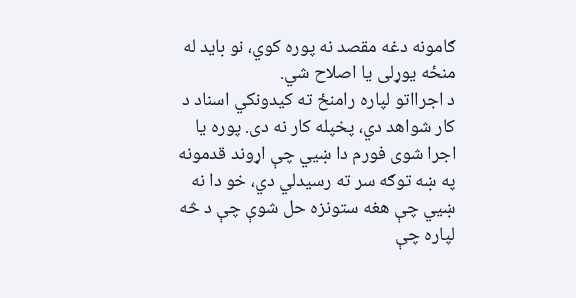ګامونه دغه مقصد نه پوره کوي، نو بايد له منځه يوړلی يا اصلاح شي.
د اجرااتو لپاره رامنځ ته کيدونکي اسناد د کار شواهد دي، پخپله کار نه دی. پوره يا اجرا شوی فورم دا ښيي چې اړوند قدمونه په ښه توګه سر ته رسيدلي دي، خو دا نه ښيي چې هغه ستونزه حل شوې چې د څه لپاره چې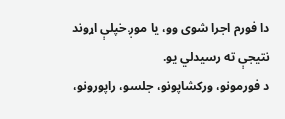دا فورم اجرا شوی وو، يا موږ خپلې اړوند نتيجې ته رسيدلي يو.
د فورمونو، ورکشاپونو، جلسو، راپورونو،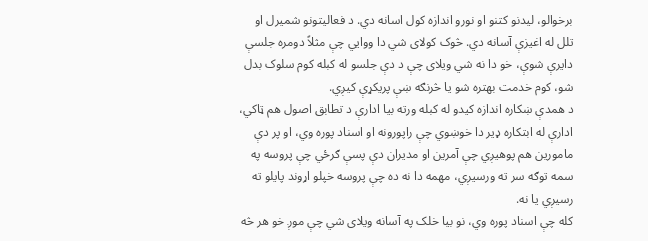برخوالو، ليدنو کتنو او نورو اندازه کول اسانه دي. د فعاليتونو شميرل او تلل له اغيزې آسانه دي. څوک کولای شي دا ووايي چې مثلاً دومره جلسې دايرې شوې، خو دا نه شي ویلای چې د دې جلسو له کبله کوم سلوک بدل شو، کوم خدمت بهتره شو يا څرنګه ښې پريکړې کيږي.
د همدې ښکاره اندازه کيدو له کبله ورته بيا ادارې د تطابق اصول هم ټاکي، ادارې له ابتکاره ډير دا خوښوي چې راپورونه او اسناد پوره وي، او پر دې مامورين هم پوهيږي چې آمرين او مديران دې پسې ګرځي چې پروسه په سمه توګه سر ته ورسیږي، مهمه دا نه ده چې پروسه خپلو اړوند پايلو ته رسيږي يا نه.
کله چې اسناد پوره وي، نو بیا خلک په آسانه ويلای شي چې موږ خو هر څه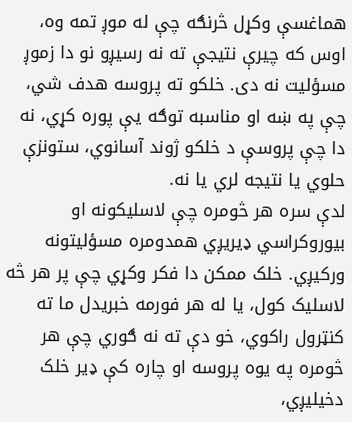هماغسې وکړل څرنګه چې له موږ تمه وه، اوس که چيرې نتیجې ته نه رسیږو نو دا زموږ مسؤلیت نه دی. خلکو ته پروسه هدف شي، چې په ښه او مناسبه توګه يې پوره کړي، نه دا چې پروسې د خلکو ژوند آسانوي، ستونزې حلوي يا نتیجه لري يا نه.
لدې سره هر څومره چې لاسليکونه او بيوروکراسي ډيريږي همدومره مسؤلیتونه ورکيږي. خلک ممکن دا فکر وکړي چې پر هر څه لاسلیک کول، يا له هر فورمه خبريدل ما ته کنټرول راکوي، خو دې ته نه ګوري چې هر څومره په يوه پروسه او چاره کې ډير خلک دخیلیږي،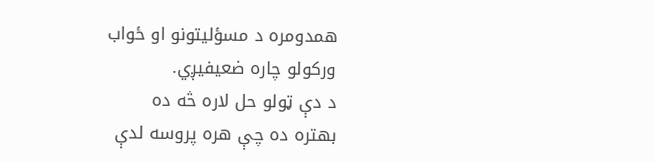همدومره د مسؤليتونو او ځواب ورکولو چاره ضعيفیږي.
د دې ټولو حل لاره څه ده
بهتره ده چې هره پروسه لدې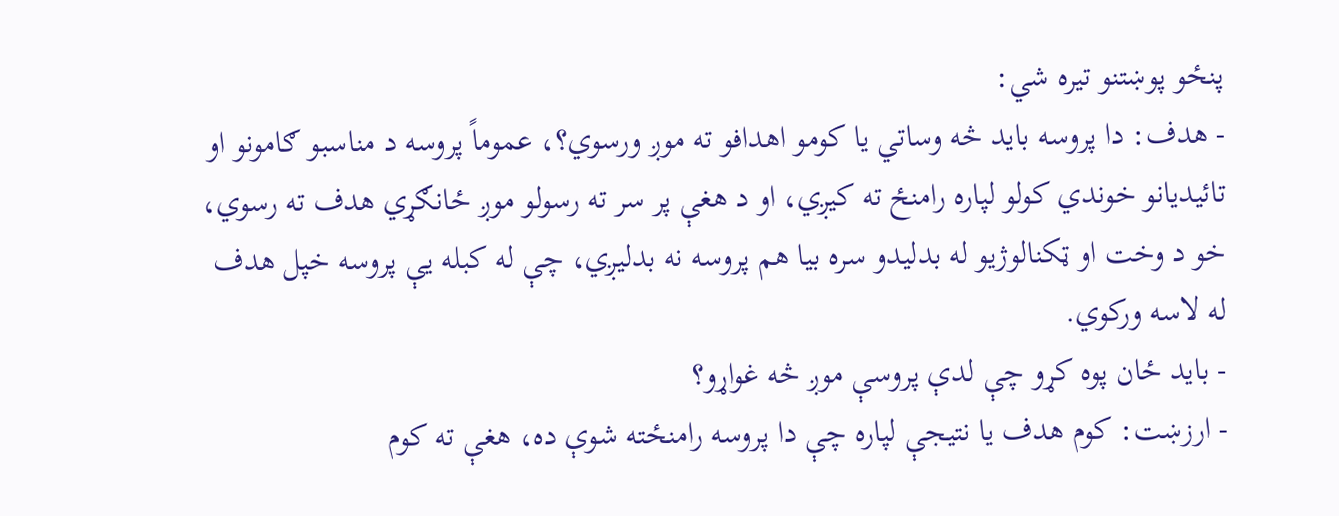پنځو پوښتنو تيره شي:
- هدف: دا پروسه بايد څه وساتي يا کومو اهدافو ته موږ ورسوي؟، عموماً پروسه د مناسبو ګامونو او تائيدیانو خوندي کولو لپاره رامنځ ته کيږي، او د هغې پر سر ته رسولو موږ ځانګړي هدف ته رسوي، خو د وخت او ټکنالوژيو له بدليدو سره بيا هم پروسه نه بدليږي، چې له کبله يې پروسه خپل هدف له لاسه ورکوي.
- بايد ځان پوه کړو چې لدې پروسې موږ څه غواړو؟
- ارزښت: کوم هدف يا نتيجې لپاره چې دا پروسه رامنځته شوې ده، هغې ته کوم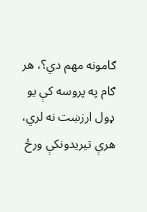ګامونه مهم دي؟، هر ګام په پروسه کې يو ډول ارزښت نه لري، هرې تيریدونکې ورځ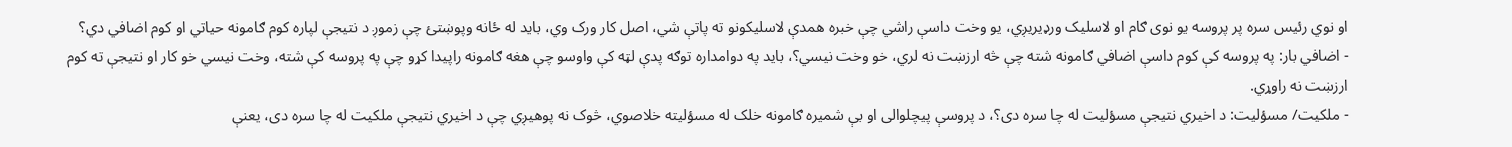او نوي رئيس سره پر پروسه يو نوی ګام او لاسليک ورډيريږي، يو وخت داسې راشي چې خبره همدې لاسليکونو ته پاتې شي، اصل کار ورک وي، بايد له ځانه وپوښتئ چې زموږ د نتیجې لپاره کوم ګامونه حياتي او کوم اضافي دي؟
- اضافي بار: په پروسه کې کوم داسې اضافي ګامونه شته چې څه ارزښت نه لري، خو وخت نيسي؟، بايد په دوامداره توګه پدې لټه کې واوسو چې هغه ګامونه راپيدا کړو چې په پروسه کې شته، وخت نيسي خو کار او نتيجې ته کوم ارزښت نه راوړي.
- ملکيت/ مسؤليت: د اخيري نتيجې مسؤليت له چا سره دی؟، د پروسې پيچلوالی او بې شميره ګامونه خلک له مسؤلیته خلاصوي، څوک نه پوهيږي چې د اخيري نتيجې ملکيت له چا سره دی، يعنې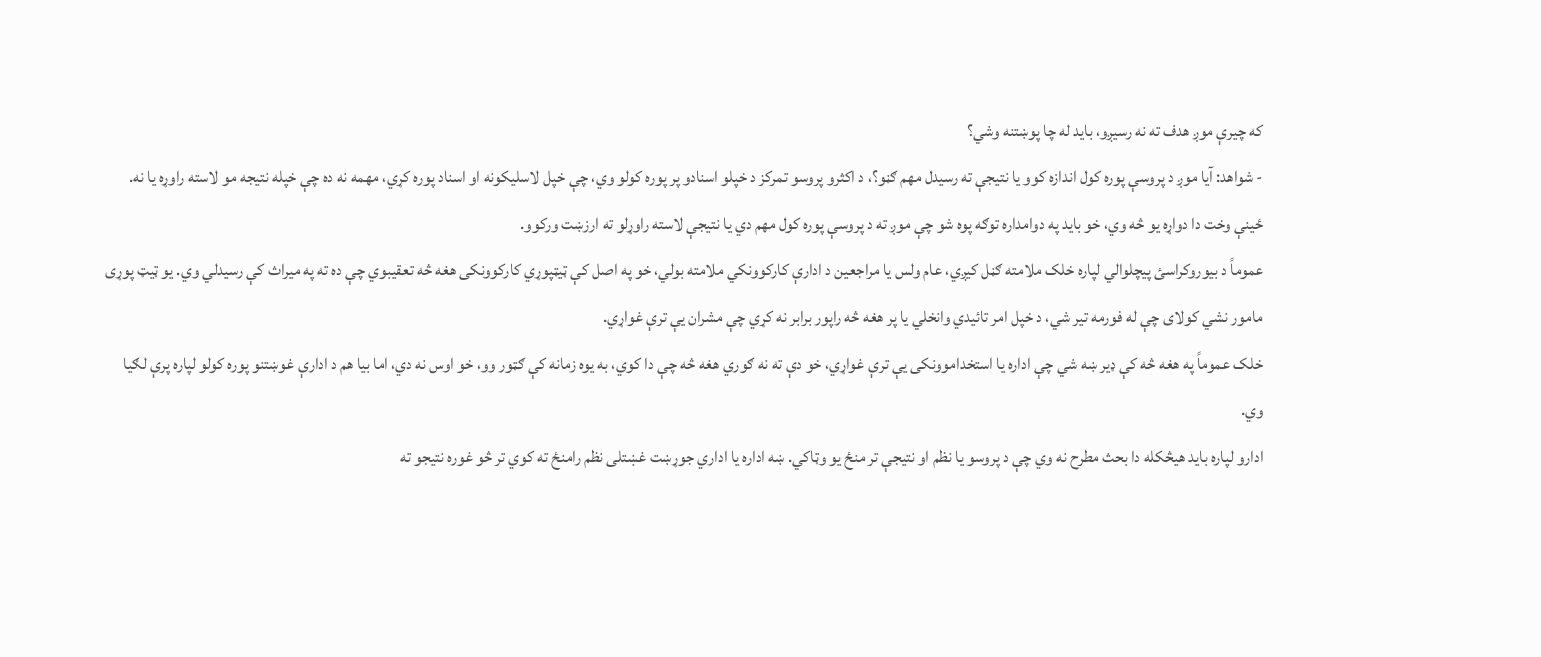که چيرې موږ هدف ته نه رسيږو، بايد له چا پوښتنه وشي؟
- شواهد: آیا موږ د پروسې پوره کول اندازه کوو يا نتيجې ته رسيدل مهم ګڼو؟، د اکثرو پروسو تمرکز د خپلو اسنادو پر پوره کولو وي، چې خپل لاسليکونه او اسناد پوره کړي، مهمه نه ده چې خپله نتيجه مو لاسته راوړه يا نه. ځينې وخت دا دواړه يو څه وي، خو بايد په دوامداره توګه پوه شو چې موږ ته د پروسې پوره کول مهم دي يا نتيجې لاسته راوړلو ته ارزښت ورکوو.
عموماً د بيوروکراسئ پيچلوالي لپاره خلک ملامته ګڼل کيږي، عام ولس يا مراجعين د ادارې کارکوونکي ملامته بولي، خو په اصل کې ټيټپوړي کارکوونکی هغه څه تعقيبوي چې ده ته په ميراث کې رسيدلي وي. يو ټيټ پوړی مامور نشي کولای چې له فورمه تير شي، د خپل امر تائيدي وانخلي يا پر هغه څه راپور برابر نه کړي چې مشران يې ترې غواړي.
خلک عموماً په هغه څه کې ډير ښه شي چې اداره يا استخداموونکی يې ترې غواړي، خو دې ته نه ګوري هغه څه چې دا کوي، به يوه زمانه کې ګټور وو، خو اوس نه دي، اما بيا هم د ادارې غوښتنو پوره کولو لپاره پرې لګيا وي.
ادارو لپاره بايد هیڅکله دا بحث مطرح نه وي چې د پروسو يا نظم او نتيجې تر منځ يو وټاکي. ښه اداره يا اداري جوړښت غښتلی نظم رامنځ ته کوي تر څو غوره نتيجو ته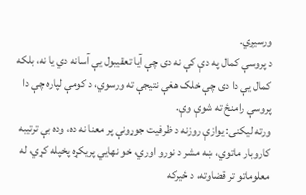ورسيږي.
د پروسې کمال په دې کې نه دی چې آیا تعقيبول يې آسانه دي يا نه، بلکه کمال يې دا دی چې خلک هغې نتيجې ته ورسوي، د کومې لپاره چې دا پروسې رامنځ ته شوې وې.
ورته ليکنی: يوازې روزنه د ظرفيت جوړونې پر معنا نه ده، وده بې ترتيبه کاروبار ماتوي، ښه مشر د نورو اوري، خو نهايي پريکړه پخپله کړي، له معلوماتو تر قضاوته، د ځيرکه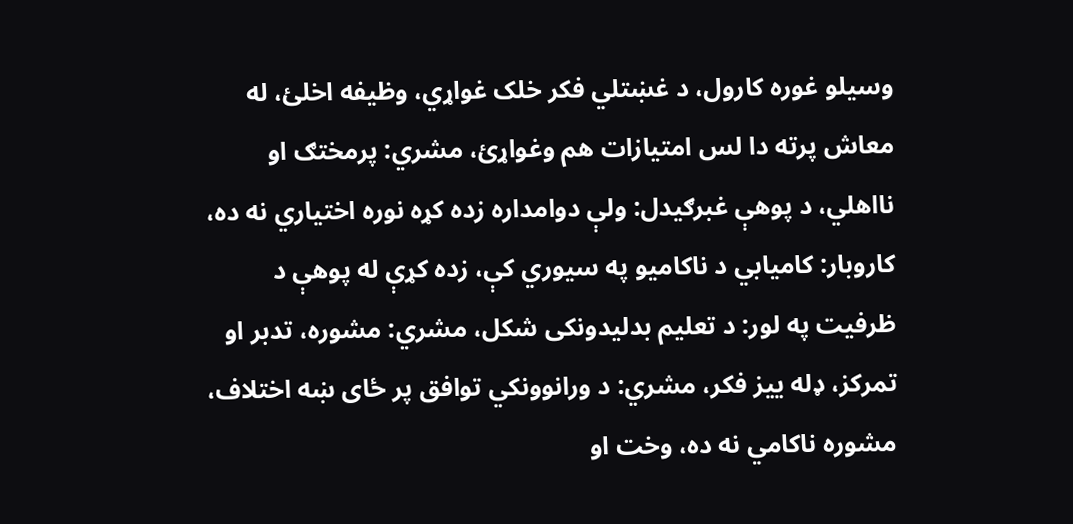وسيلو غوره کارول، د غښتلي فکر خلک غواړي، وظيفه اخلئ، له معاش پرته دا لس امتيازات هم وغواړئ، مشري: پرمختګ او نااهلي، د پوهې غبرګيدل: ولې دوامداره زده کړه نوره اختياري نه ده، کاروبار: کاميابي د ناکاميو په سيوري کې، زده کړې له پوهې د ظرفيت په لور: د تعليم بدليدونکی شکل، مشري: مشوره، تدبر او تمرکز، ډله ييز فکر، مشري: د ورانوونکي توافق پر ځای ښه اختلاف، مشوره ناکامي نه ده، وخت او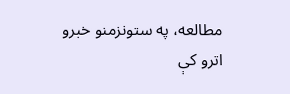مطالعه، په ستونزمنو خبرو اترو کې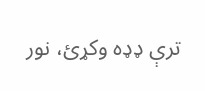ترې ډډه وکړئ، نور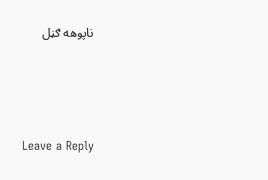ناپوهه ګڼل






Leave a Reply